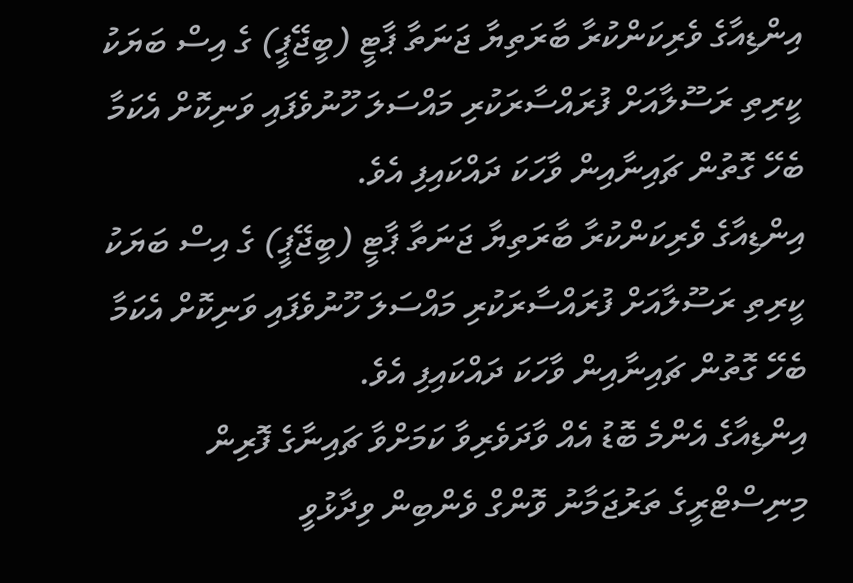އިންޑިއާގެ ވެރިކަންކުރާ ބާރަތިޔާ ޖަނަތާ ޕާޓީ (ބީޖޭޕީ) ގެ އިސް ބަޔަކު ކީރިތި ރަސޫލާއަށް ފުރައްސާރަކުރި މައްސަލަ ހޫނުވެފައި ވަނިކޮށް އެކަމާ ބެހޭ ގޮތުން ޗައިނާއިން ވާހަކަ ދައްކައިފި އެވެ.
އިންޑިއާގެ ވެރިކަންކުރާ ބާރަތިޔާ ޖަނަތާ ޕާޓީ (ބީޖޭޕީ) ގެ އިސް ބަޔަކު ކީރިތި ރަސޫލާއަށް ފުރައްސާރަކުރި މައްސަލަ ހޫނުވެފައި ވަނިކޮށް އެކަމާ ބެހޭ ގޮތުން ޗައިނާއިން ވާހަކަ ދައްކައިފި އެވެ.
އިންޑިއާގެ އެންމެ ބޮޑު އެއް ވާދަވެރިވާ ކަމަށްވާ ޗައިނާގެ ފޮރިން މިނިސްޓްރީގެ ތަރުޖަމާނު ވޮންގް ވެންބިން ވިދާޅުވީ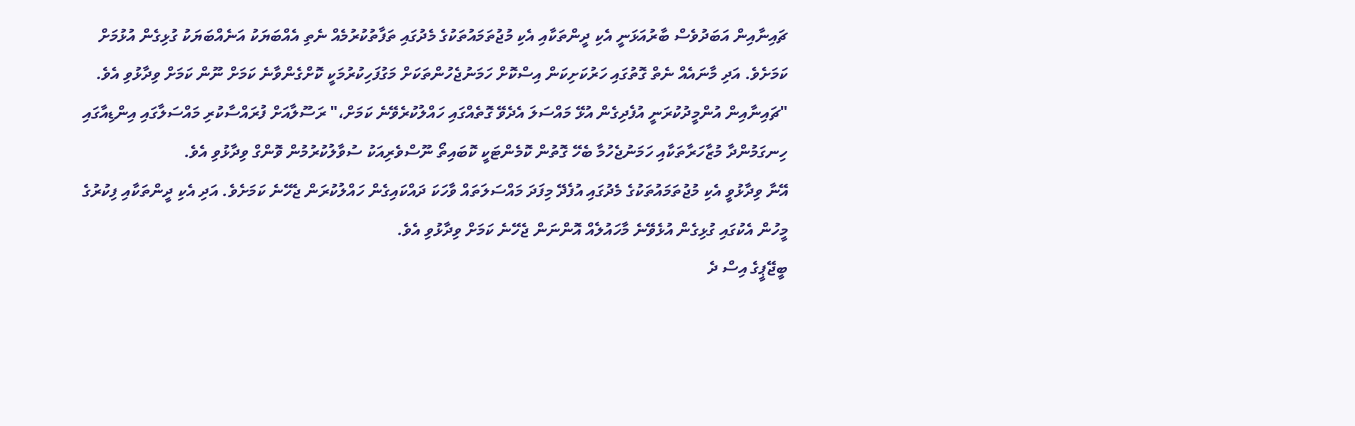ޗައިނާއިން އަބަދުވެސް ބާރުއަޅަނީ އެކި ދީންތަކާއި އެކި މުޖުތަމައުތަކުގެ މެދުގައި ތަފާތުކުރުމެއް ނެތި އެއްބަޔަކު އަނެއްބަޔަކު ގުޅިގެން އުޅުމަށް ކަމަށެވެ. އަދި މާނައެއް ނެތް ގޮތުގައި ހަރުކަށިކަން އިސްކޮށް ހަމަނުޖެހުންތަކަށް މަގުފަހިކުރުމަކީ ކޮށްގެންވާނެ ކަމަށް ނޫން ކަމަށް ވިދާޅުވި އެވެ.
"ޗައިނާއިން އުންމީދުކުރަނީ އުފެދިގެން އުޅޭ މައްސަލަ އެދެވޭ ގޮތެއްގައި ހައްލުކުރެވޭނެ ކަމަށް،" ރަސޫލާއަށް ފުރައްސާކުރި މައްސަލާގައި އިންޑިއާގައި ހިނގަމުންދާ މުޒާހަރާތަކާއި ހަމަނުޖެހުމާ ބެހޭ ގޮތުން ކޮމެންޓަކީ ކޮބައިތޯ ނޫސްވެރިއަކު ސުވާލުކުރުމުން ވޮންގް ވިދާޅުވި އެވެ.
އޭނާ ވިދާޅުވީ އެކި މުޖުތަމައުތަކުގެ މެދުގައި އުފެދޭ މިފަދަ މައްސަލަތައް ވާހަކަ ދައްކައިގެން ހައްލުކުރަން ޖެހޭނެ ކަމަށެވެ. އަދި އެކި ދީންތަކާއި ފިކުރުގެ މީހުން އެކުގައި ގުޅިގެން އުޅެވޭނެ މާހައުލެއް އޮންނަން ޖެހޭނެ ކަމަށް ވިދާޅުވި އެވެ.
ބީޖޭޕީގެ އިސް ދެ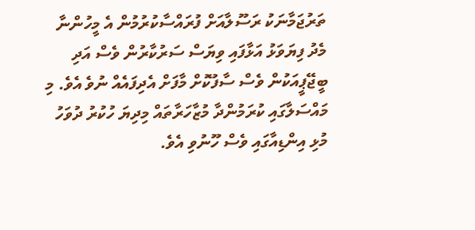ތަރުޖަމާނަކު ރަސޫލާއަށް ފުރައްސާކުރުމުން އެ މީހުންނާ މެދު ފިޔަވަޅު އަޅާފައި ވިޔަސް ސަރުކާރުން ވެސް އަދި ބީޖޭޕީއަކުން ވެސް ސާފުކޮށް މާފަށް އެދިފައެއް ނުވެ އެވެ. މި މައްސަލާގައި ކުރަމުންދާ މުޒާހަރާތައް މިދިޔަ ހުކުރު ދުވަހު މުޅި އިންޑިއާގައި ވެސް ހޫނުވި އެވެ.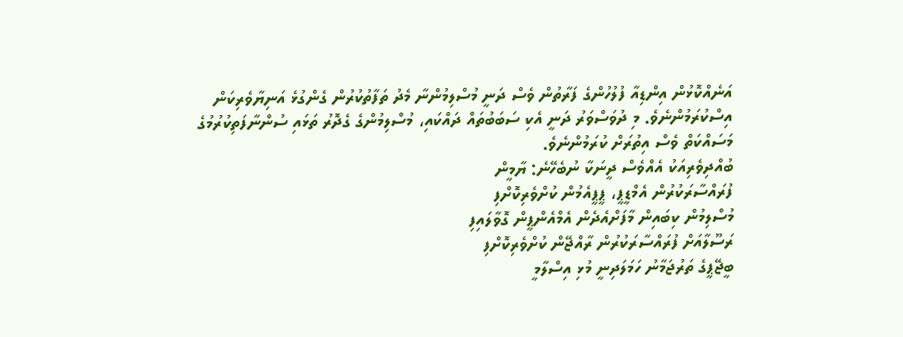އަނެއްކޮޅުން އިންޑިއާ ފުލުހުންގެ ފަރާތުން ވެސް ދަނީ މުސްލިމުންނާ މެދު ތަފާތުކުރުން ގެންގުޅެ އަނިޔާވެރިކަން އިސްކުރަމުންނެވެ. މި ދުވަސްވަރު ދަނީ އެކި ސަބަބުތައް ދައްކައި، މުސްލިމުންގެ ގެދޮރު ތަޅައި ސުންނާފަތިކުރުމުގެ މަސައްކަތް ވެސް އިތުރަށް ކުރަމުންނެވެ.
ބުއްދިވެރިއަކު އެއްވެސް ދީނަކާ ނުބެހޭނެ: ޔާމީން
ފުރައްސާރަކުރުން އެމްޑީޕީ، ޕީޕީއެމުން ކުށްވެރިކޮށްފި
މުސްލިމުން ކިބައިން މާފަށްއެދެން އެމްއެންޕީން ގޮވާލައިފި
ރަސޫލާއަށް ފުރައްސާރަކުރުން ރާއްޖޭން ކުށްވެރިކޮށްފި
ބީޖޭޕީގެ ތަރުޖަމާނު ހަމަލަދިނީ މުޅި އިސްލާމީ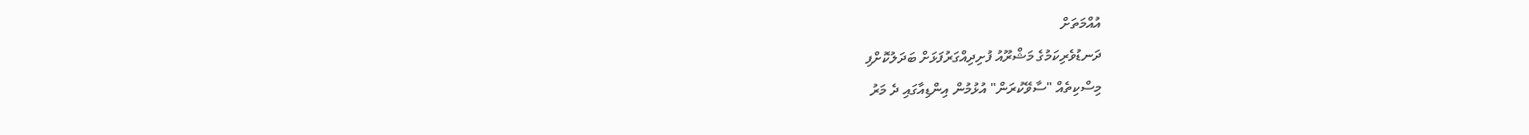އުއްމަތަށް
ދަނޑުވެރިކަމުގެ މަޝްރޫއު ފުށިދިއްގަރުފަޅަށް ބަދަލުކޮށްފި
މިސްކިތެއް "ސާވޭކުރަން" އުޅުމުން އިންޑިއާގައި ދެ މަރު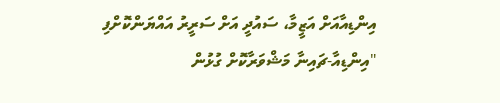އިންޑިއާއަށް އަޒީމާ، ސައުދީ އަށް ސަރީރު އައްޔަންކޮށްފި
"އިންޑިއާ-ޗައިނާ މަޝްވަރާކޮށް ގުޅުން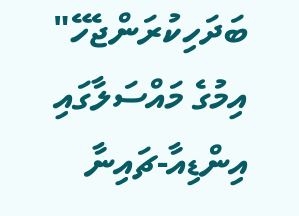ބަދަހިކުރަންޖެހޭ"
އިމުގެ މައްސަލާގައި އިންޑިއާ-ޗައިނާ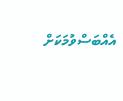އެއްބަސްވުމަކަށް